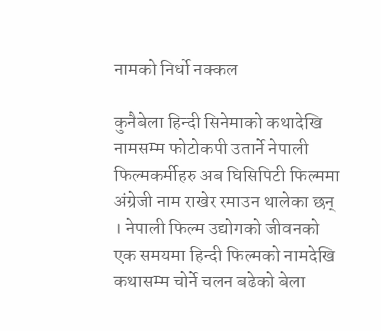नामको निर्धो नक्कल

कुनैबेला हिन्दी सिनेमाको कथादेखि नामसम्म फोटोकपी उतार्ने नेपाली फिल्मकर्मीहरु अब घिसिपिटी फिल्ममा अंग्रेजी नाम राखेर रमाउन थालेका छन् । नेपाली फिल्म उद्योगको जीवनको एक समयमा हिन्दी फिल्मको नामदेखि कथासम्म चोर्ने चलन बढेको बेला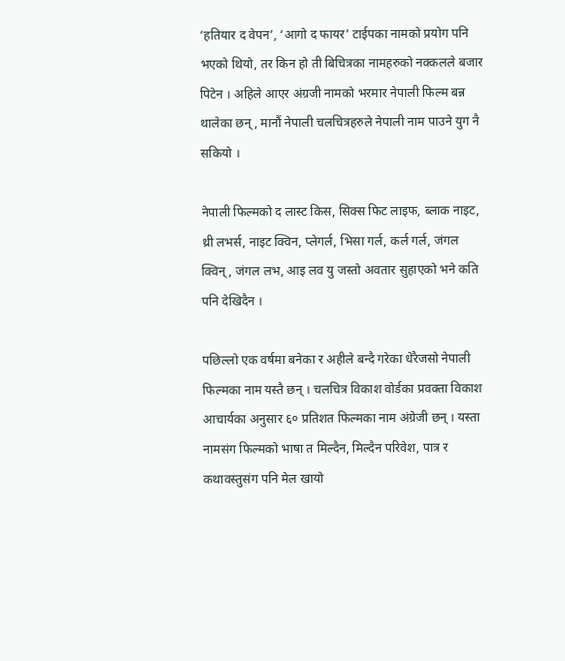‘हतियार द वेपन’, ‘आगो द फायर’ टाईपका नामको प्रयोग पनि भएको थियो, तर किन हो ती बिचित्रका नामहरुको नक्कलले बजार पिटेन । अहिले आएर अंग्रजी नामको भरमार नेपाली फिल्म बन्न थालेका छन्, मानौं नेपाली चलचित्रहरुले नेपाली नाम पाउने युग नै सकियो ।

नेपाली फिल्मको द लास्ट किस, सिक्स फिट लाइफ, ब्लाक नाइट, थ्री लभर्स, नाइट क्विन, प्लेगर्ल, भिसा गर्ल, कर्ल गर्ल, जंगल क्विन्, जंगल लभ, आइ लव यु जस्तो अवतार सुहाएको भने कति पनि देखिदैन ।

पछिल्लो एक वर्षमा बनेका र अहीले बन्दै गरेका धेरैजसो नेपाली फिल्मका नाम यस्तै छन् । चलचित्र विकाश वोर्डका प्रवक्ता विकाश आचार्यका अनुसार ६० प्रतिशत फिल्मका नाम अंग्रेजी छन् । यस्ता नामसंग फिल्मको भाषा त मिल्दैन, मिल्दैन परिवेश, पात्र र कथावस्तुसंग पनि मेल खायो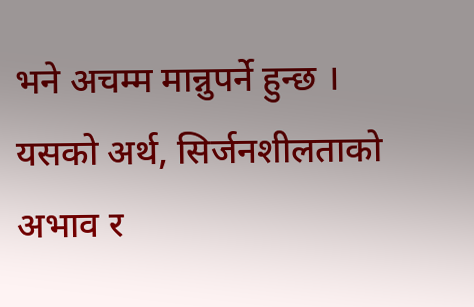भने अचम्म मान्नुपर्ने हुन्छ । यसको अर्थ, सिर्जनशीलताको अभाव र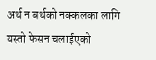अर्थ न बर्थको नक्कलका लागि यस्तो फेसन चलाईएको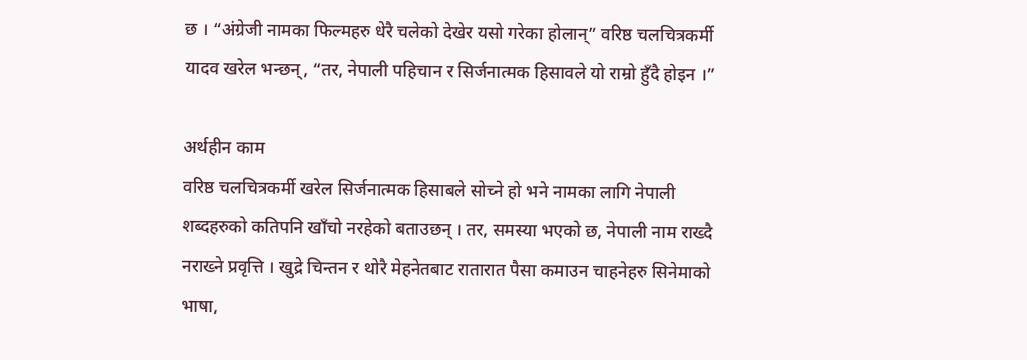छ । “अंग्रेजी नामका फिल्महरु धेरै चलेको देखेर यसो गरेका होलान्” वरिष्ठ चलचित्रकर्मी यादव खरेल भन्छन्, “तर, नेपाली पहिचान र सिर्जनात्मक हिसावले यो राम्रो हुँदै होइन ।”

अर्थहीन काम
वरिष्ठ चलचित्रकर्मी खरेल सिर्जनात्मक हिसाबले सोच्ने हो भने नामका लागि नेपाली शब्दहरुको कतिपनि खाँचो नरहेको बताउछन् । तर, समस्या भएको छ, नेपाली नाम राख्दै नराख्ने प्रवृत्ति । खुद्रे चिन्तन र थोरै मेहनेतबाट रातारात पैसा कमाउन चाहनेहरु सिनेमाको भाषा,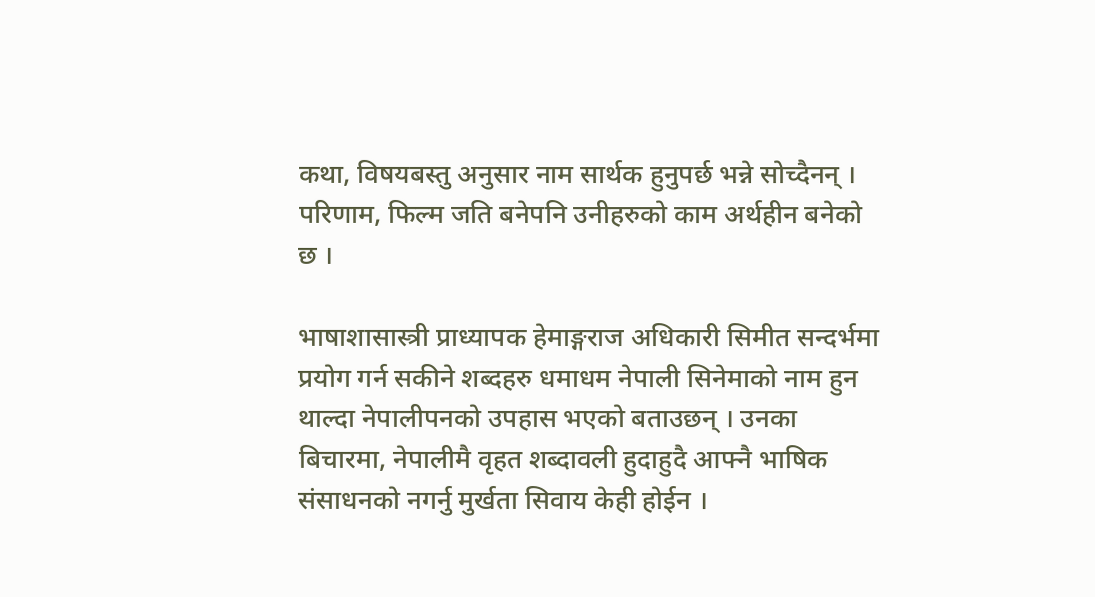कथा, विषयबस्तु अनुसार नाम सार्थक हुनुपर्छ भन्ने सोच्दैनन् । परिणाम, फिल्म जति बनेपनि उनीहरुको काम अर्थहीन बनेको छ ।

भाषाशासास्त्री प्राध्यापक हेमाङ्गराज अधिकारी सिमीत सन्दर्भमा प्रयोग गर्न सकीने शब्दहरु धमाधम नेपाली सिनेमाको नाम हुन थाल्दा नेपालीपनको उपहास भएको बताउछन् । उनका बिचारमा, नेपालीमै वृहत शब्दावली हुदाहुदै आफ्नै भाषिक संसाधनको नगर्नु मुर्खता सिवाय केही होईन ।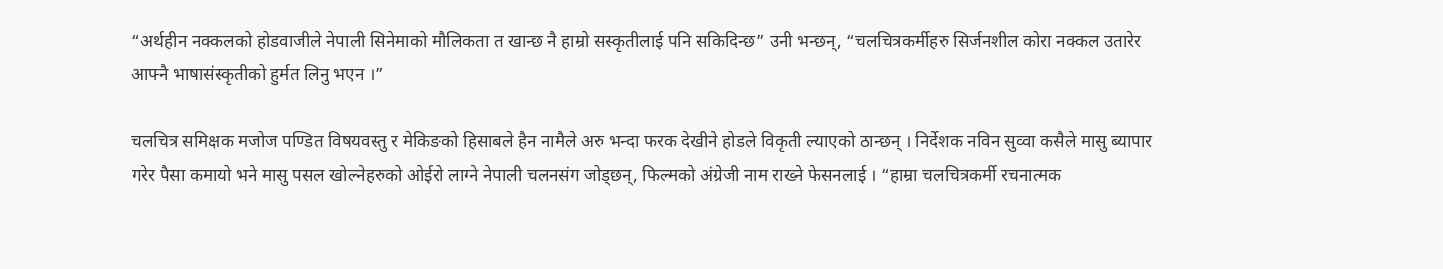“अर्थहीन नक्कलको होडवाजीले नेपाली सिनेमाको मौलिकता त खान्छ नै हाम्रो सस्कृतीलाई पनि सकिदिन्छ” उनी भन्छन्, “चलचित्रकर्मीहरु सिर्जनशील कोरा नक्कल उतारेर आफ्नै भाषासंस्कृतीको हुर्मत लिनु भएन ।”

चलचित्र समिक्षक मजोज पण्डित विषयवस्तु र मेकिङको हिसाबले हैन नामैले अरु भन्दा फरक देखीने होडले विकृती ल्याएको ठान्छन् । निर्देशक नविन सुव्वा कसैले मासु ब्यापार गरेर पैसा कमायो भने मासु पसल खोल्नेहरुको ओईरो लाग्ने नेपाली चलनसंग जोड्छन्, फिल्मको अंग्रेजी नाम राख्ने फेसनलाई । “हाम्रा चलचित्रकर्मी रचनात्मक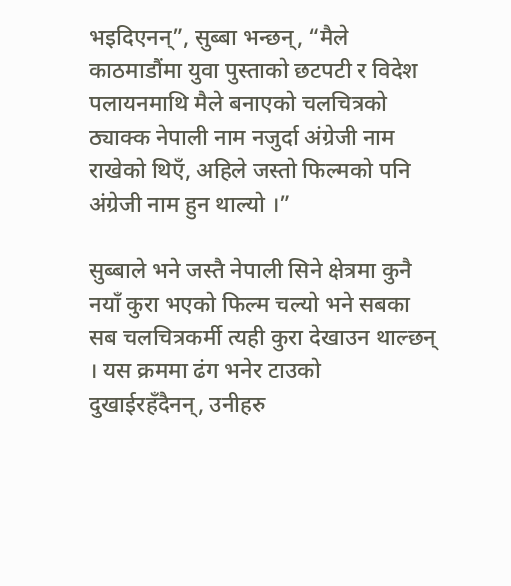भइदिएनन्”, सुब्बा भन्छन्, “मैले काठमाडौंमा युवा पुस्ताको छटपटी र विदेश पलायनमाथि मैले बनाएको चलचित्रको ठ्याक्क नेपाली नाम नजुर्दा अंग्रेजी नाम राखेको थिएँ, अहिले जस्तो फिल्मको पनि अंग्रेजी नाम हुन थाल्यो ।”

सुब्बाले भने जस्तै नेपाली सिने क्षेत्रमा कुनै नयाँ कुरा भएको फिल्म चल्यो भने सबका सब चलचित्रकर्मी त्यही कुरा देखाउन थाल्छन् । यस क्रममा ढंग भनेर टाउको दुखाईरहँदैनन्, उनीहरु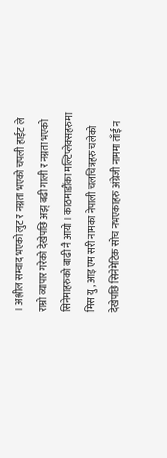। अश्लील सम्वाद भएको लुट र नग्नता भएको चपली हाईट ले राम्रो व्यापार गरेको देखेपछि अझ् बढी गाली र नग्नता भएको सिनेमाहरुको बाढी नै आयो । काठमाडौंका मल्टिप्लेक्सहरुमा मिस यु, आइ एम सरी नामका नेपाली चलचित्रहरु चलेको देखेपछि सिनेमेटिक सोच नभएकाहरु अंग्रेजी नाममा ताँई न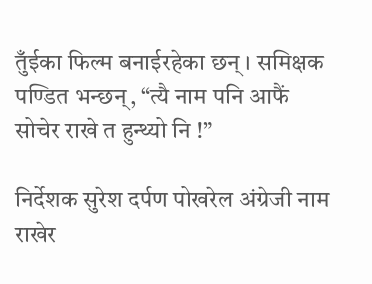तुँईका फिल्म बनाईरहेका छन् । समिक्षक पण्डित भन्छन्, “त्यै नाम पनि आफैं सोचेर राखे त हुन्थ्यो नि !”

निर्देशक सुरेश दर्पण पोखरेल अंग्रेजी नाम राखेर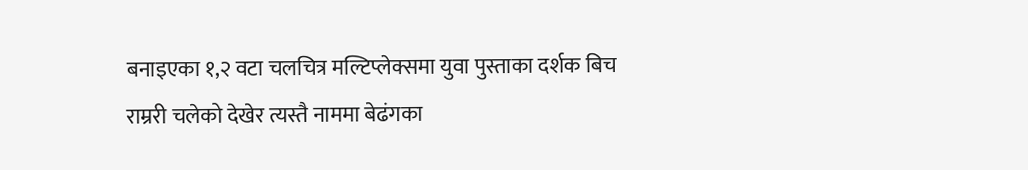बनाइएका १,२ वटा चलचित्र मल्टिप्लेक्समा युवा पुस्ताका दर्शक बिच राम्ररी चलेको देखेर त्यस्तै नाममा बेढंगका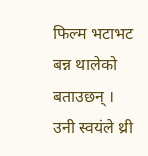फिल्म भटाभट बन्न थालेको बताउछन् । उनी स्वयंले थ्री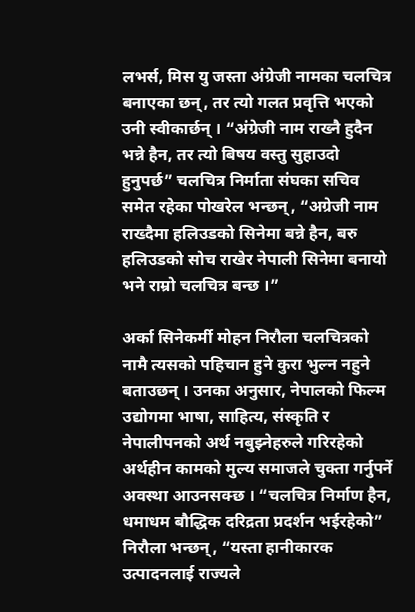लभर्स, मिस यु जस्ता अंग्रेजी नामका चलचित्र बनाएका छन्, तर त्यो गलत प्रवृत्ति भएको उनी स्वीकार्छन् । “अंग्रेजी नाम राख्नै हुदैन भन्ने हैन, तर त्यो बिषय वस्तु सुहाउदो हुनुपर्छ” चलचित्र निर्माता संघका सचिव समेत रहेका पोखरेल भन्छन्, “अग्रेजी नाम राख्दैमा हलिउडको सिनेमा बन्ने हैन, बरु हलिउडको सोच राखेर नेपाली सिनेमा बनायो भने राम्रो चलचित्र बन्छ ।”

अर्का सिनेकर्मी मोहन निरौला चलचित्रको नामै त्यसको पहिचान हुने कुरा भुल्न नहुने बताउछन् । उनका अनुसार, नेपालको फिल्म उद्योगमा भाषा, साहित्य, संस्कृति र नेपालीपनको अर्थ नबुझ्नेहरुले गरिरहेको अर्थहीन कामको मुल्य समाजले चुक्ता गर्नुपर्ने अवस्था आउनसक्छ । “चलचित्र निर्माण हैन, धमाधम बौद्धिक दरिद्रता प्रदर्शन भईरहेको” निरौला भन्छन्, “यस्ता हानीकारक उत्पादनलाई राज्यले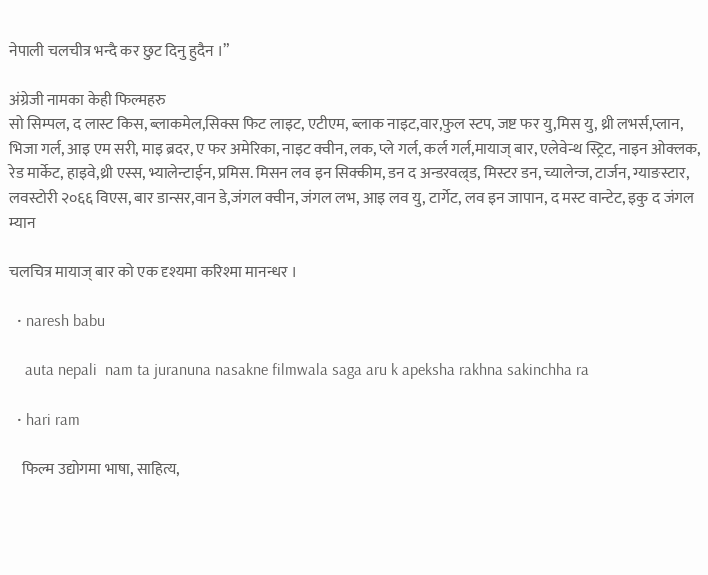नेपाली चलचीत्र भन्दै कर छुट दिनु हुदैन ।”

अंग्रेजी नामका केही फिल्महरु
सो सिम्पल, द लास्ट किस, ब्लाकमेल,सिक्स फिट लाइट, एटीएम, ब्लाक नाइट,वार,फुल स्टप, जष्ट फर यु,मिस यु, थ्री लभर्स,प्लान, भिजा गर्ल, आइ एम सरी, माइ ब्रदर, ए फर अमेरिका, नाइट क्वीन, लक, प्ले गर्ल, कर्ल गर्ल,मायाज् बार, एलेवेन्थ स्ट्रिट, नाइन ओक्लक, रेड मार्केट, हाइवे,थ्री एस्स, भ्यालेन्टाईन, प्रमिस. मिसन लव इन सिक्कीम, डन द अन्डरवल्र्ड, मिस्टर डन, च्यालेन्ज, टार्जन, ग्याङस्टार, लवस्टोरी २०६६ विएस, बार डान्सर,वान डे,जंगल क्वीन, जंगल लभ, आइ लव यु, टार्गेट, लव इन जापान, द मस्ट वान्टेट, इकु द जंगल म्यान

चलचित्र मायाज् बार को एक दृश्यमा करिश्मा मानन्धर ।

  • naresh babu

    auta nepali  nam ta juranuna nasakne filmwala saga aru k apeksha rakhna sakinchha ra

  • hari ram

    फिल्म उद्योगमा भाषा, साहित्य,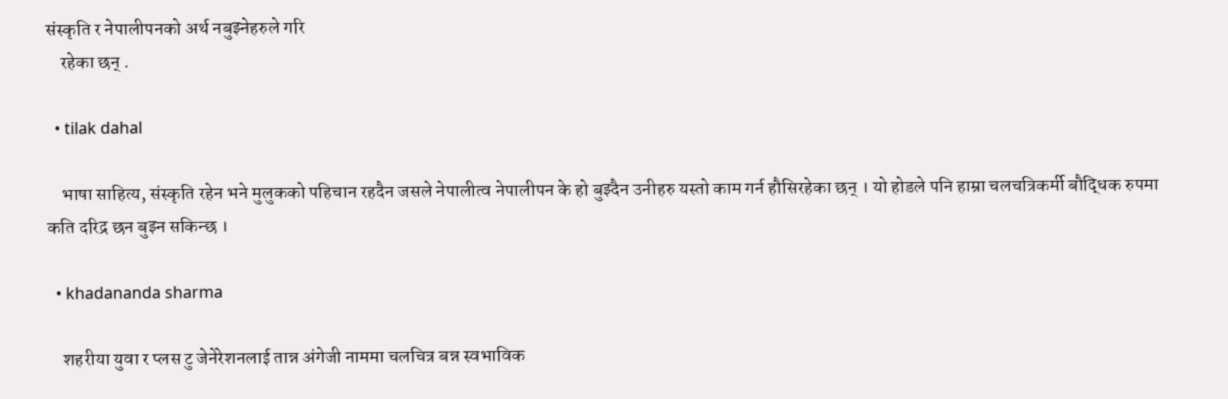संस्कृति र नेपालीपनको अर्थ नबुझ्नेहरुले गरि
    रहेका छन् .

  • tilak dahal

    भाषा साहित्य, संस्कृति रहेन भने मुलुकको पहिचान रहदैन जसले नेपालीत्व नेपालीपन के हो बुझ्दैन उनीहरु यस्तो काम गर्न हौसिरहेका छन् । यो होडले पनि हाम्रा चलचत्रिकर्मी बौद्धिक रुपमा कति दरिद्र छन बुझ्न सकिन्छ ।

  • khadananda sharma

    शहरीया युवा र प्लस टु जेनेरेशनलाई तान्न अंगेजी नाममा चलचित्र बन्न स्वभाविक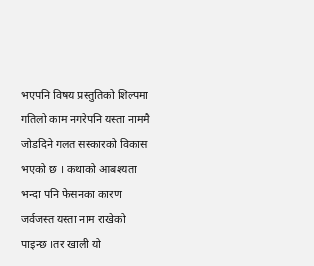भएपनि विषय प्रस्तुतिको शिल्पमा गतिलो काम नगरेपनि यस्ता नाममै जोडदिने गलत सस्कारको विकास भएको छ । कथाको आबश्यता भन्दा पनि फेसनका कारण जर्वजस्त यस्ता नाम राखेको पाइन्छ ।तर खाली यो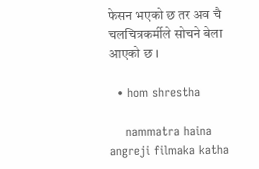फेसन भएको छ तर अव चै चलचित्रकर्मीले सोचने बेला आएको छ ।

  • hom shrestha

    nammatra haina angreji filmaka katha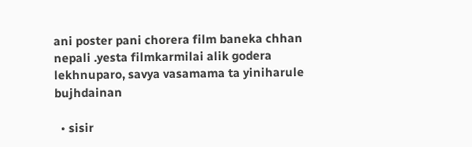ani poster pani chorera film baneka chhan nepali .yesta filmkarmilai alik godera lekhnuparo, savya vasamama ta yiniharule bujhdainan

  • sisir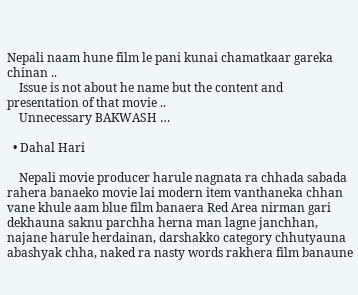Nepali naam hune film le pani kunai chamatkaar gareka chinan ..
    Issue is not about he name but the content and presentation of that movie ..
    Unnecessary BAKWASH …

  • Dahal Hari

    Nepali movie producer harule nagnata ra chhada sabada rahera banaeko movie lai modern item vanthaneka chhan vane khule aam blue film banaera Red Area nirman gari dekhauna saknu parchha herna man lagne janchhan, najane harule herdainan, darshakko category chhutyauna abashyak chha, naked ra nasty words rakhera film banaune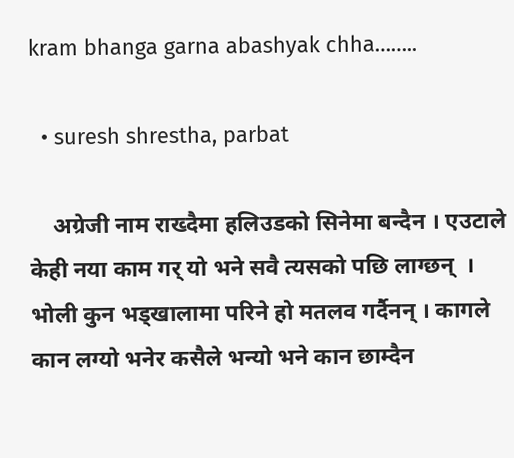kram bhanga garna abashyak chha……..

  • suresh shrestha, parbat

    अग्रेजी नाम राख्दैमा हलिउडको सिनेमा बन्दैन । एउटाले केही नया काम गर् यो भने सवै त्यसको पछि लाग्छन्  । भोली कुन भड्खालामा परिने हो मतलव गर्दैनन् । कागले कान लग्यो भनेर कसैले भन्यो भने कान छाम्दैन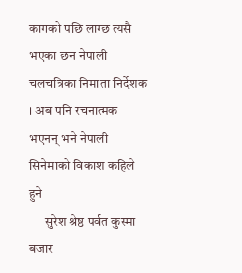कागको पछि लाग्छ त्यसै भएका छन नेपाली चलचत्रिका निमाता निर्देशक । अब पनि रचनात्मक भएनन् भने नेपाली सिनेमाको विकाश कहिले हुने
      सुरेश श्रेष्ठ पर्वत कुस्मा बजार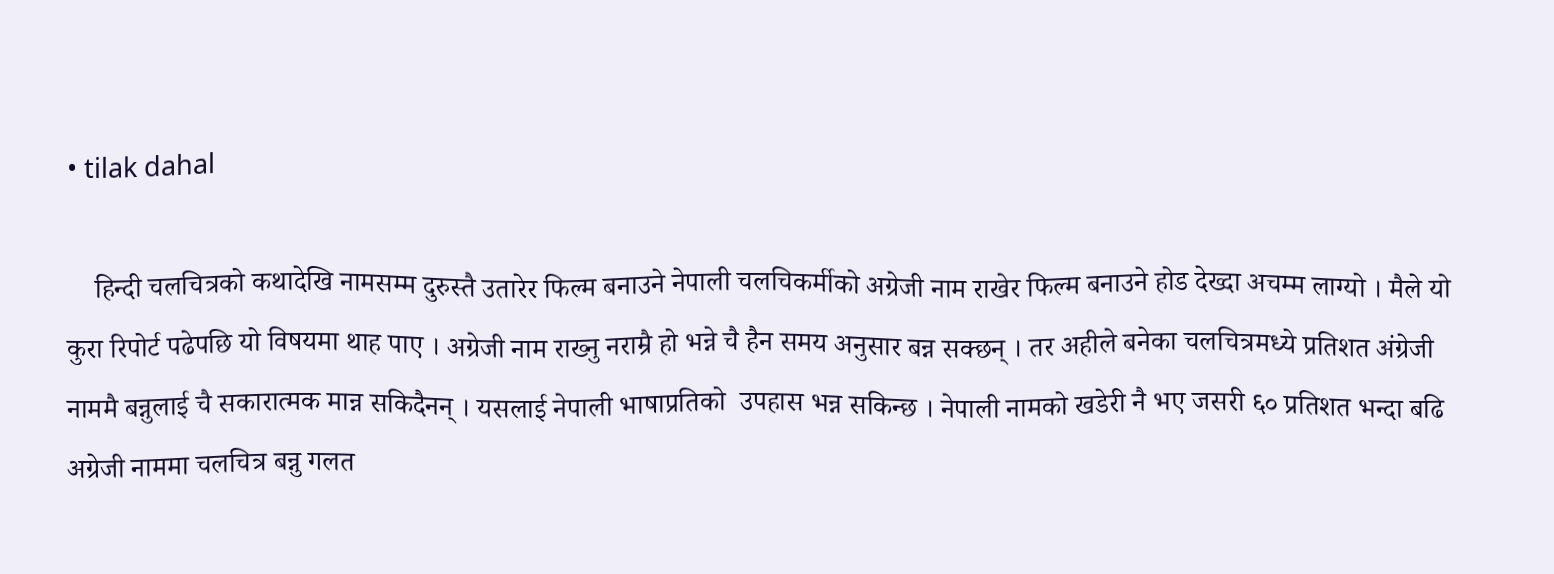• tilak dahal

    हिन्दी चलचित्रको कथादेखि नामसम्म दुरुस्तै उतारेर फिल्म बनाउने नेपाली चलचिकर्मीको अग्रेजी नाम राखेर फिल्म बनाउने होड देख्दा अचम्म लाग्यो । मैले यो कुरा रिपोर्ट पढेपछि यो विषयमा थाह पाए । अग्रेजी नाम राख्नु नराम्रै हो भन्ने चै हैन समय अनुसार बन्न सक्छन् । तर अहीले बनेका चलचित्रमध्ये प्रतिशत अंग्रेजी नाममै बन्नुलाई चै सकारात्मक मान्न सकिदैनन् । यसलाई नेपाली भाषाप्रतिको  उपहास भन्न सकिन्छ । नेपाली नामको खडेरी नै भए जसरी ६० प्रतिशत भन्दा बढि अग्रेजी नाममा चलचित्र बन्नु गलत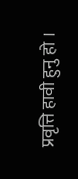प्रवृत्ति हावी हुनु हो ।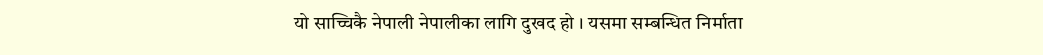यो साच्चिकै नेपाली नेपालीका लागि दुखद हो । यसमा सम्बन्धित निर्माता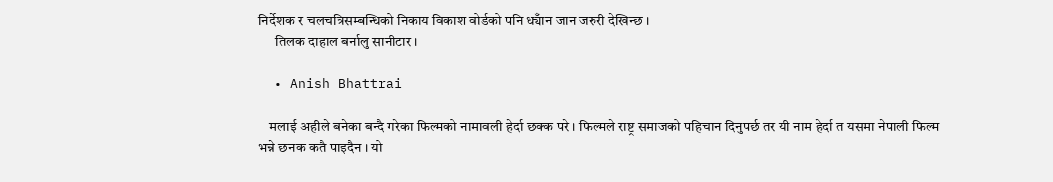निर्देशक र चलचत्रिसम्बन्धिको निकाय विकाश वोर्डको पनि ध्ँयान जान जरुरी देखिन्छ ।
      तिलक दाहाल बर्नालु सानीटार ।

  • Anish Bhattrai

    मलाई अहीले बनेका बन्दै गरेका फिल्मको नामावली हेर्दा छक्क परे । फिल्मले राष्ट्र समाजको पहिचान दिनुपर्छ तर यी नाम हेर्दा त यसमा नेपाली फिल्म भन्ने छनक कतै पाइदैन । यो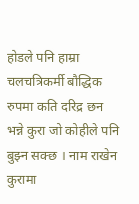होडले पनि हाम्रा चलचत्रिकर्मी बौद्धिक रुपमा कति दरिद्र छन भन्ने कुरा जो कोहीले पनि बुझ्न सक्छ । नाम राखेन कुरामा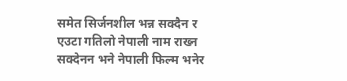समेत सिर्जनशील भन्न सक्दैन र एउटा गतिलो नेपाली नाम राख्न सक्देनन भने नेपाली फिल्म भनेर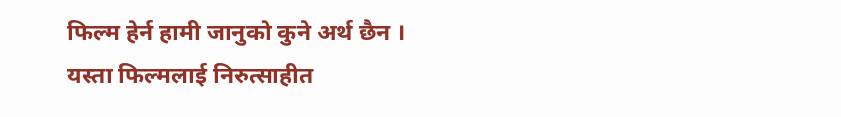फिल्म हेर्न हामी जानुको कुने अर्थ छैन । यस्ता फिल्मलाई निरुत्साहीत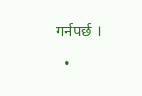गर्नपर्छ ।

  •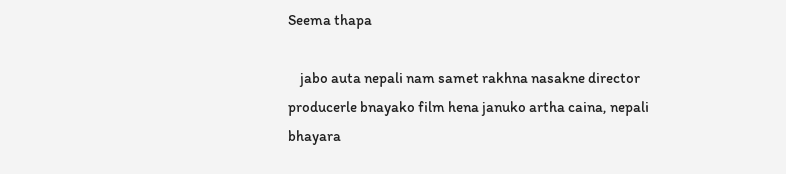Seema thapa

    jabo auta nepali nam samet rakhna nasakne director producerle bnayako film hena januko artha caina, nepali bhayara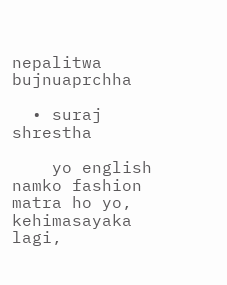nepalitwa bujnuaprchha

  • suraj shrestha

    yo english namko fashion matra ho yo, kehimasayaka lagi,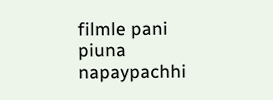filmle pani piuna napaypachhi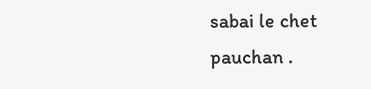sabai le chet pauchan .